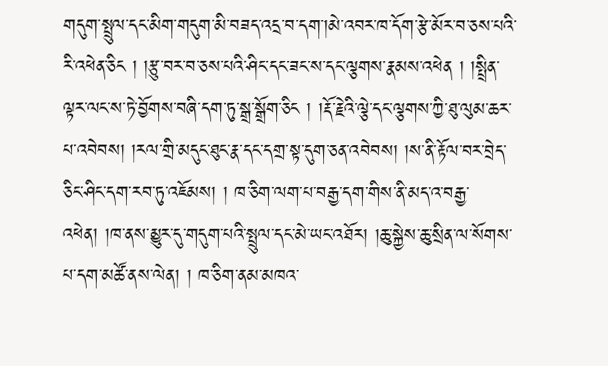གདུག་སྤྲུལ་དང་མིག་གདུག་མི་བཟད་འདྲ་བ་དག་།མེ་འབར་ཁ་དོག་རྩེ་མོར་བ་ཅས་པའི་རི་འཕེན་ཅིང ། །རྩུ་བར་བ་ཅས་པའི་ཤིང་དང་ཟང་ས་དང་ལྕགས་རྣམས་འཕེན ། །སྤྲིན་ལྟར་ལང་ས་ཏེ་བྱོགས་བཞི་དག་ཏུ་སྒྲ་སྒྲོག་ཅིང ། །རྡོ་རྗེའི་ལྕེ་དང་ལྕགས་ཀྱི་ཐུ་ལུམ་ཆར་པ་འབེབས། །རལ་གྲི་མདུང་ཐུང་རྣ་དང་དགྲ་སྟ་དུག་ཅན་འབེབས། །ས་ནི་རྟོལ་བར་བྲེད་ཅིང་ཤིང་དག་རབ་ཏུ་འཇོམས། ། ཁ་ཅིག་ལག་པ་བརྒྱ་དག་གིས་ནི་མད་འ་བརྒྱ་འཕེན། །ཁ་ནས་མྱུར་དུ་གདུག་པའི་སྤྲུལ་དང་མེ་ཡང་འཐོར། །ཆུ་སྐྱེས་ཆུ་སྲིན་ལ་སོགས་པ་དག་མཚོ་ནས་ལེན། ། ཁ་ཅིག་ནམ་མཁའ་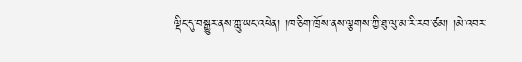ལྡིང་དུ་བསྒྱུར་ནས་ཀླུ་ཡང་འཕེན། །ཁ་ཅིག་ཁྲོས་ནས་ལྕགས་ཀྱི་ཐུ་ལུ་མ་རི་རབ་ཙམ། །མེ་འབར་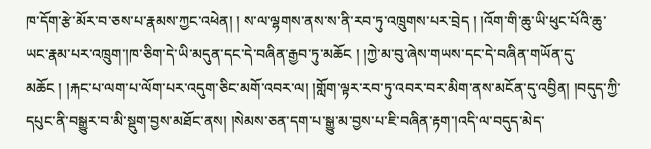ཁ་དོག་རྩེ་མོར་བ་ཅས་པ་རྣམས་ཀྱང་འཕེན། ། ས་ལ་ལྷགས་ནས་ས་ནི་རབ་ཏུ་འཁྲུགས་པར་བྲེད ། །འོག་གི་ཆུ་ཡི་ཕུང་པོའི་ཆུ་ཡང་རྣམ་པར་འཁྲུག་།ཁ་ཅིག་དེ་ཡི་མདུན་དང་དེ་བཞིན་རྒྱབ་ཏུ་མཆོང ། །ཀྱེ་མ་བུ་ཞེས་གཡས་དང་དེ་བཞིན་གཡོན་དུ་མཆོང ། །རྐང་པ་ལག་པ་ལོག་པར་འདུག་ཅིང་མགོ་འབར་ལ། །གློག་ལྟར་རབ་ཏུ་འབར་བར་མིག་ནས་མངོན་དུ་འབྱིན། །བདུད་ཀྱི་དཔུང་ནི་བསྒྱུར་བ་མི་སྡུག་བྱས་མཐོང་ནས། །སེམས་ཅན་དག་པ་སྒྱུ་མ་བྱས་པ་ཇི་བཞིན་རྟག་།འདི་ལ་བདུད་མེད་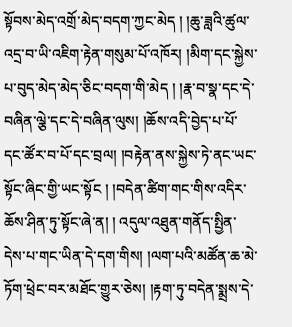སྟོབས་མེད་འགྲོ་མེད་བདག་ཀྱང་མེད ། །ཆུ་ཟླའི་ཚུལ་འདྲ་བ་ཡི་འཇིག་རྟེན་གསུམ་པོ་འཁོར། །མིག་དང་སྐྱེས་པ་བུད་མེད་མེད་ཅིང་བདག་གི་མེད ། །རྣ་བ་སྣ་དང་དེ་བཞིན་ལྕེ་དང་དེ་བཞིན་ལུས། །ཆོས་འདི་བྱེད་པ་པོ་དང་ཚོར་བ་པོ་དང་བྲལ། །བརྟེན་ནས་སྐྱེས་ཏེ་ནང་ཡང་སྟོང་ཞིང་གྱི་ཡང་སྟོང ། །བདེན་ཚིག་གང་གིས་འདིར་ཆོས་ཤིན་ཏུ་སྟོང་ཞེ་ན། ། འདུལ་འཐུན་གནོད་སྤྱིན་དེས་པ་གང་ཡིན་དེ་དག་གིས། །ལག་པའི་མཚོན་ཆ་མེ་ཏོག་ཕྲེང་བར་མཐོང་གྱུར་ཅེས། །རྟག་ཏུ་བདེན་སྨྲས་དེ་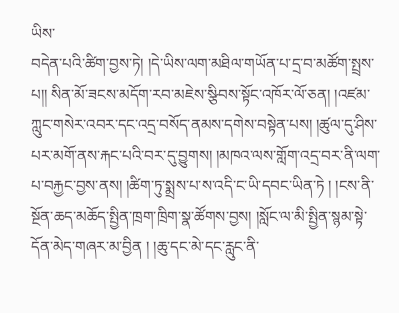ཡིས་
བདེན་པའི་ཚིག་བྱས་ཏེ། །དེ་ཡིས་ལག་མཐིལ་གཡོན་པ་དྲ་བ་མཚོག་སྤྲས་པ།། སིན་མོ་ཟངས་མདོག་རབ་མཇེས་སྩིབས་སྟོང་འཁོར་ལོ་ཅན། །འཛམ་ཀླུང་གསེར་འབར་དང་འདྲ་བསོད་ནམས་དགེས་བསྟེན་པས། །ཚུལ་དུ་ཤིས་པར་མགོ་ནས་རྐང་པའི་བར་དུ་བྱུགས། །མཁའ་ལས་གློག་འདྲ་བར་ནི་ལག་པ་བརྐྱང་བྱས་ནས། །ཚིག་ཏུ་སྨྲས་པ་ས་འདི་ང་ཡི་དབང་ཡིན་ཏེ ། །ངས་ནི་སྔོན་ཆད་མཆོད་སྤྱིན་ཁྲག་ཁྲིག་སྣ་ཚོགས་བྱས། །སློང་ལ་མི་སྤྱིན་སྙམ་སྟེ་དོན་མེད་གཞར་མ་བྱིན ། །ཆུ་དང་མེ་དང་རླུང་ནི་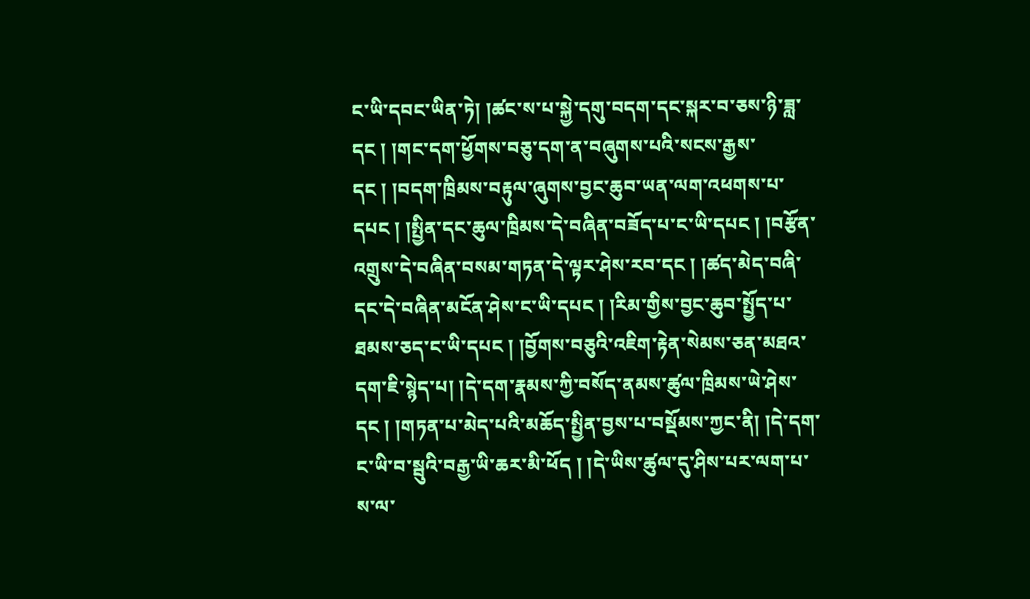ང་ཡི་དབང་ཡིན་ཏེ། །ཚང་ས་པ་སྐྱེ་དགུ་བདག་དང་སྐར་བ་ཅས་ཉི་ཟླ་དང ། །གང་དག་ཕྱོགས་བཅུ་དག་ན་བཞུགས་པའི་སངས་རྒྱས་དང ། །བདག་ཁྲིམས་བརྟུལ་ཞུགས་བྱང་ཆུབ་ཡན་ལག་འཕགས་པ་དཔང ། །སྤྱིན་དང་ཆུལ་ཁྲིམས་དེ་བཞིན་བཟོད་པ་ང་ཡི་དཔང ། །བརྩོན་འགྲུས་དེ་བཞིན་བསམ་གཏན་དེ་ལྟར་ཤེས་རབ་དང ། །ཚད་མེད་བཞི་དང་དེ་བཞིན་མངོན་ཤེས་ང་ཡི་དཔང ། །རིམ་གྱིས་བྱང་ཆུབ་སྤྱོད་པ་ཐམས་ཅད་ང་ཡི་དཔང ། །བྱོགས་བཅུའི་འཇིག་རྟེན་སེམས་ཅན་མཐའ་དག་ཇི་སྙེད་པ། །དེ་དག་རྣམས་ཀྱི་བསོད་ནམས་ཚུལ་ཁྲིམས་ཡེ་ཤེས་དང ། །གཏན་པ་མེད་པའི་མཆོད་སྤྱིན་བྱས་པ་བསྡོམས་ཀྱང་ནི། །དེ་དག་ང་ཡི་བ་སྦུའི་བརྒྱ་ཡི་ཆར་མི་ཕོད ། །དེ་ཡིས་ཚུལ་དུ་ཤིས་པར་ལག་པ་ས་ལ་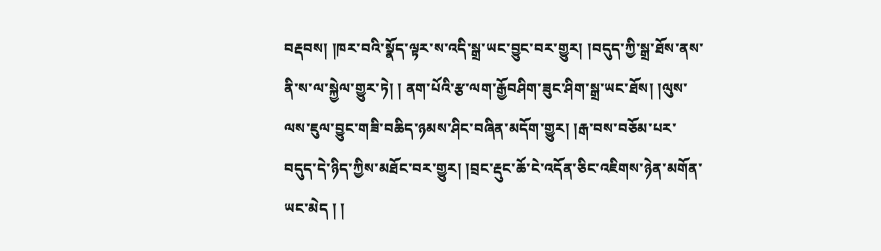བརྡབས། །ཁར་བའི་སྣོད་ལྟར་ས་འདི་སྒྲ་ཡང་བྱུང་བར་གྱུར། །བདུད་ཀྱི་སྒྲ་ཐོས་ནས་ནི་ས་ལ་སྐྱེལ་གྱུར་ཏེ། ། ནག་པོའི་རྩ་ལག་རྒྱོབཤིག་ཟུང་ཤིག་སྒྲ་ཡང་ཐོས། །ལུས་ལས་ཇུལ་བྱུང་གཟི་བཆིད་ཉམས་ཤིང་བཞིན་མདོག་གྱུར། །རྒ་བས་བཅོམ་པར་བདུད་དེ་ཉིད་ཀྱིས་མཐོང་བར་གྱུར། །བྲང་རྡུང་ཆོ་ངེ་འདོན་ཅིང་འཇིགས་ཉེན་མགོན་ཡང་མེད ། །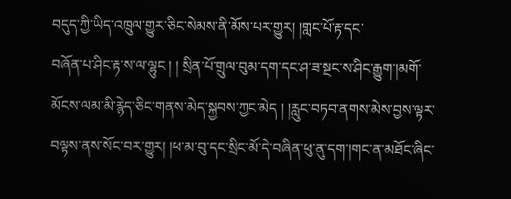བདུད་ཀྱི་ཡིད་འཁྲུལ་གྱུར་ཅིང་སེམས་ནི་མོས་པར་གྱུར། །གླང་པོ་རྟ་དང་
བཞོན་པ་ཤིང་རྟ་ས་ལ་ལྷུང ། ། སྲིན་པོ་གྲུལ་བུམ་དག་དང་ཤ་ཟ་སྔང་ས་ཤིང་རྒྱུག་།མགོ་མོངས་ལམ་མི་རྙེད་ཅིང་གནས་མེད་སྐྱབས་ཀྱང་མེད ། །རླུང་བཏབ་ནགས་མེས་བྱས་ལྟར་བལྟས་ནས་སོང་བར་གྱུར། །ཕ་མ་བུ་དང་སྲིང་མོ་དེ་བཞིན་ཕུ་ནུ་དག་།གང་ན་མཐོང་ཞིང་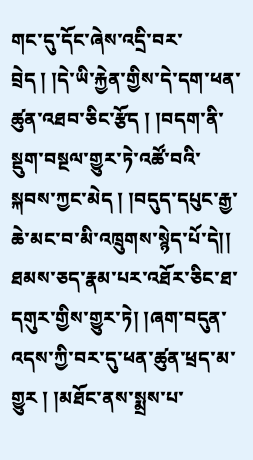གང་དུ་དོང་ཞེས་འདྲི་བར་བྲེད ། །དེ་ཡི་རྐྱེན་གྱིས་དེ་དག་ཕན་ཚུན་འཐབ་ཅིང་རྩོད ། །བདག་ནི་སྡུག་བསྔལ་གྱུར་ཏེ་འཚོ་བའི་སྐབས་ཀྱང་མེད ། །བདུད་དཔུང་རྒྱ་ཆེ་མང་བ་མི་འཁྲུགས་སྙེད་པོ་དེ།། ཐམས་ཅད་རྣམ་པར་འཐོར་ཅིང་ཐ་དགུར་གྱིས་གྱུར་ཏེ། །ཞག་བདུན་འདས་ཀྱི་བར་དུ་ཕན་ཚུན་ཕྲད་མ་གྱུར ། །མཐོང་ནས་སྨྲས་པ་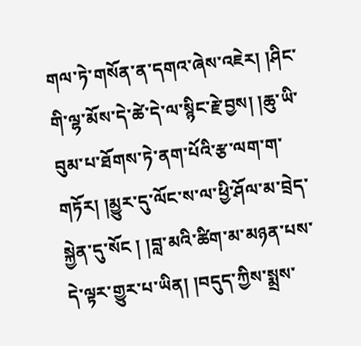གལ་ཏེ་གསོན་ན་དགའ་ཞེས་འཇེར། །ཤིང་གི་ལྷ་མོས་དེ་ཚེ་དེ་ལ་སྙིང་རྗེ་བྱས། །ཆུ་ཡི་བུམ་པ་ཐོགས་ཏེ་ནག་པོའི་རྩ་ལག་ག་གཏོར། །མྱུར་དུ་ལོང་ས་ལ་ཕྱི་ཤོལ་མ་བྲེད་སྐྱེན་དུ་སོང ། །བླ་མའི་ཚིག་མ་མཉན་པས་དེ་ལྟར་གྱུར་པ་ཡིན། །བདུད་ཀྱིས་སྨྲས་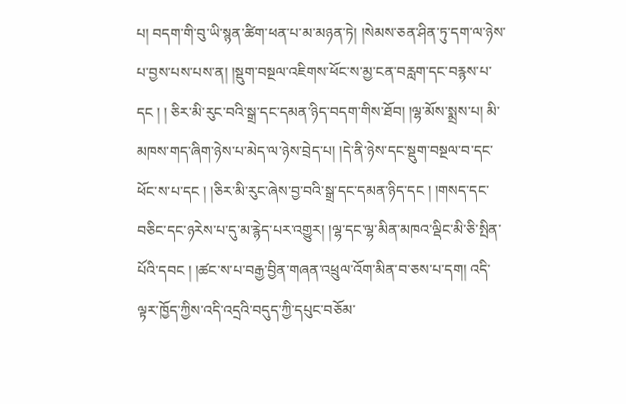པ། བདག་གི་བུ་ཡི་སྙན་ཚིག་ཕན་པ་མ་མཉན་ཏེ། །སེམས་ཅན་ཤིན་ཏུ་དག་ལ་ཉེས་པ་བྱས་པས་པས་ན། །སྡུག་བསྔལ་འཇིགས་ཕོང་ས་མྱ་ངན་བརླག་དང་བརྙས་པ་དང ། ། ཅིར་མི་རུང་བའི་སྒྲ་དང་དམན་ཉིད་བདག་གིས་ཐོབ། །ལྷ་མོས་སྨྲས་པ། མི་མཁས་གད་ཞིག་ཉེས་པ་མེད་ལ་ཉེས་བྲེད་པ། །དེ་ནི་ཉེས་དང་སྡུག་བསྔལ་བ་དང་ཕོང་ས་པ་དང ། །ཅིར་མི་རུང་ཞེས་བྱ་བའི་སྒྲ་དང་དམན་ཉིད་དང ། །གསད་དང་བཅིང་དང་ཉརེས་པ་དུ་མ་རྙེད་པར་འགྱུར། །ལྷ་དང་ལྷ་མིན་མཁའ་ལྡིང་མི་ཅི་སྤིན་པོའི་དབང ། །ཚང་ས་པ་བརྒྱ་བྱིན་གཞན་འཕྲུལ་འོག་མིན་བ་ཅས་པ་དག། འདི་ལྟར་ཁྱོད་ཀྱིས་འདི་འདྲའི་བདུད་ཀྱི་དཔུང་བཅོམ་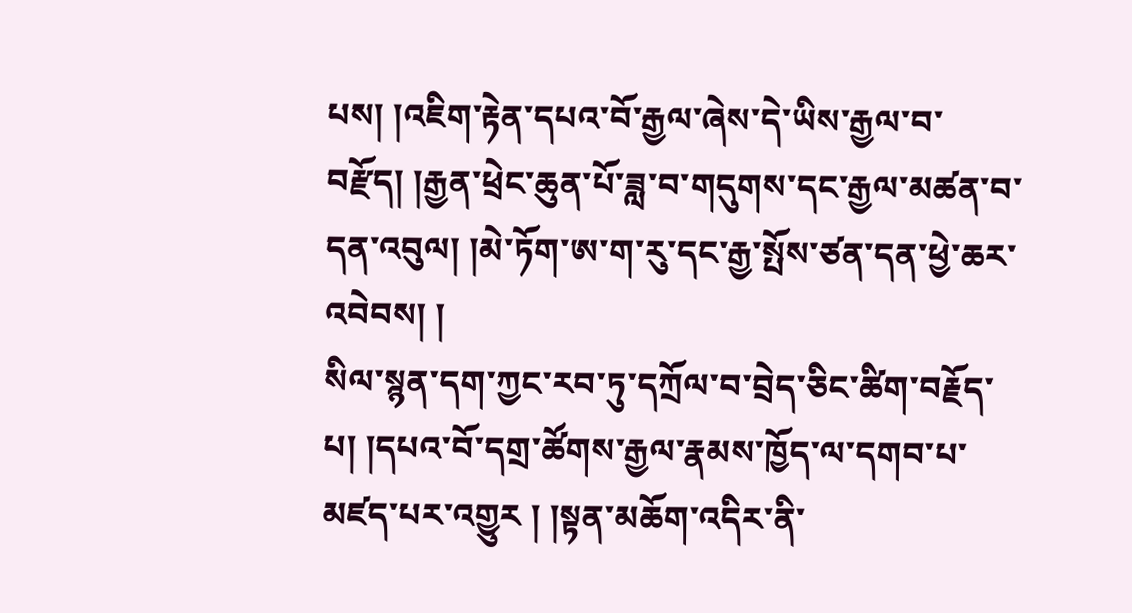པས། །འཇིག་རྟེན་དཔའ་བོ་རྒྱལ་ཞེས་དེ་ཡིས་རྒྱལ་བ་བརྫོད། །རྒྱན་ཕྲེང་ཆུན་པོ་ཟླ་བ་གདུགས་དང་རྒྱལ་མཚན་བ་དན་འབུལ། །མེ་ཏོག་ཨ་ག་རུ་དང་རྒྱ་སྤོས་ཙན་དན་ཕྱེ་ཆར་འབེབས། །
སིལ་སྙན་དག་ཀྱང་རབ་ཏུ་དཀྲོལ་བ་བྲེད་ཅིང་ཚིག་བརྗོད་པ། །དཔའ་བོ་དགྲ་ཚོགས་རྒྱལ་རྣམས་ཁྱོད་ལ་དགབ་པ་མཛད་པར་འགྱུར ། །སྟན་མཆོག་འདིར་ནི་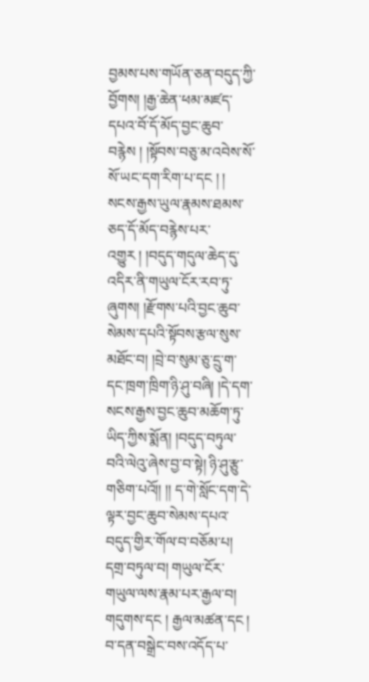བྱམས་པས་གཡོན་ཅན་བདུད་ཀྱི་བྱོགས། །རྒྱ་ཆེན་ཕམ་མཛད་དཔའ་བོ་དོ་མོད་བྱང་ཆུབ་བརྙེས ། །སྟོབས་བཅུ་མ་འབེས་སོ་སོ་ཡང་དག་རིག་པ་དང ། ། སངས་རྒྱས་ཡུལ་རྣམས་ཐམས་ཅད་དོ་མོད་བརྙེས་པར་འགྱུར ། །བདུད་གདུལ་ཆེད་དུ་འདིར་ནི་གཡུལ་ངོར་རབ་ཏུ་ཞུགས། །རྫོགས་པའི་བྱང་ཆུབ་སེམས་དཔའི་སྟོབས་རྩལ་སུས་མཐོང་བ། །བྲེ་བ་སུམ་ཅུ་དྲུ་ག་དང་ཁྲག་ཁྲིག་ཉི་ཤུ་བཞི། །དེ་དག་སངས་རྒྱས་བྱང་ཆུབ་མཆོག་ཏུ་ཡིད་ཀྱིས་སྨོན། །བདུད་བཏུལ་བའི་ལེའུ་ཞེས་བྱ་བ་སྟེ། ཉི་ཤུ་རྩུ་གཅིག་པའོ།། །། ད་གེ་སློང་དག་དེ་ལྟར་བྱང་ཆུབ་སེམས་དཔའ་བདུད་གྱིར་གོལ་བ་བཅོམ་པ། དགྲ་བཏུལ་བ། གཡུལ་ངོར་གཡུལ་ལས་རྣམ་པར་རྒྱལ་བ། གདུགས་དང ། རྒྱལ་མཚན་དང ། བ་དན་བསྒྲེང་བས་འདོད་པ་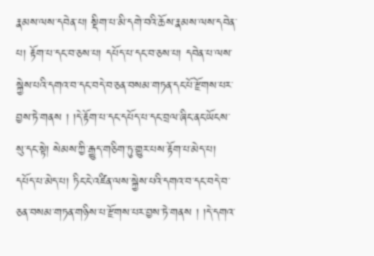རྣམས་ལས་དབེན་པ། སྡིག་པ་མི་དགེ་བའི་ཆོས་རྣམས་ལས་དབེན་པ། རྟོག་པ་དང་བ་ཅས་པ། དཔོད་པ་དང་བ་ཅས་པ། དབེན་པ་ལས་སྐྱེས་པའི་དགའ་བ་དང་བདེ་བ་ཅན་བསམ་གཏན་དང་པོ་རྫོགས་པར་བྱས་ཏེ་གནས ། །དེ་རྟོག་པ་དང་དཔོད་པ་དང་བྲལ་ཞིང་ནང་ཡོངས་སུ་དང་སྟེ། སེམས་ཀྱི་རྒྱུད་གཅིག་ཏུ་གྱུར་པས་རྟོག་པ་མེད་པ། དཔོད་པ་མེད་པ། ཏིང་ངེ་འཛིན་ལས་སྐྱེས་པའི་དགའ་བ་དང་བདེ་བ་ཅན་བསམ་གཏན་གཉིས་པ་རྫོགས་པར་བྱས་ཏེ་གནས ། །དེ་དགའ་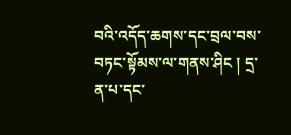བའི་འདོད་ཆགས་དང་བྲལ་བས་བཏང་སྟོམས་ལ་གནས་ཤིང ། དྲ་ན་པ་དང་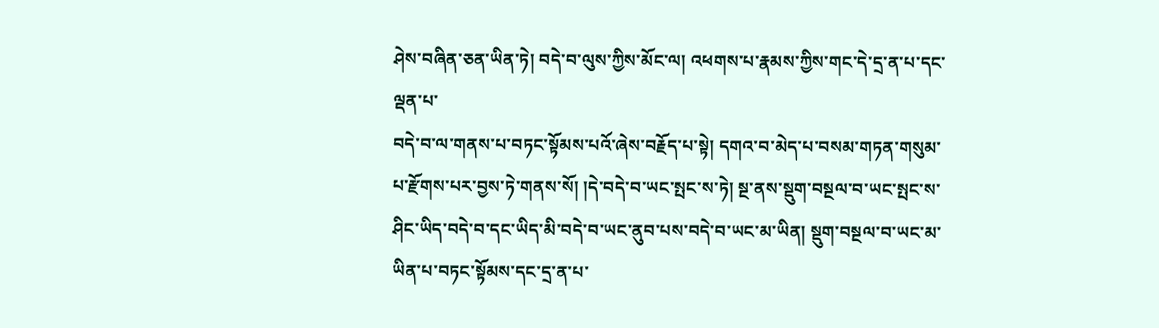ཤེས་བཞིན་ཅན་ཡིན་ཏེ། བདེ་བ་ལུས་ཀྱིས་མོང་ལ། འཕགས་པ་རྣམས་ཀྱིས་གང་དེ་དྲ་ན་པ་དང་ལྡན་པ་
བདེ་བ་ལ་གནས་པ་བཏང་སྟོམས་པའོ་ཞེས་བརྗོད་པ་སྟེ། དགའ་བ་མེད་པ་བསམ་གཏན་གསུམ་པ་རྫོགས་པར་བྱས་ཏེ་གནས་སོ། །དེ་བདེ་བ་ཡང་སྤང་ས་ཏེ། སྔ་ནས་སྡུག་བསྔལ་བ་ཡང་སྤང་ས་ཤིང་ཡིད་བདེ་བ་དང་ཡིད་མི་བདེ་བ་ཡང་ནུབ་པས་བདེ་བ་ཡང་མ་ཡིན། སྡུག་བསྔལ་བ་ཡང་མ་ཡིན་པ་བཏང་སྟོམས་དང་དྲ་ན་པ་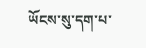ཡོངས་སུ་དག་པ་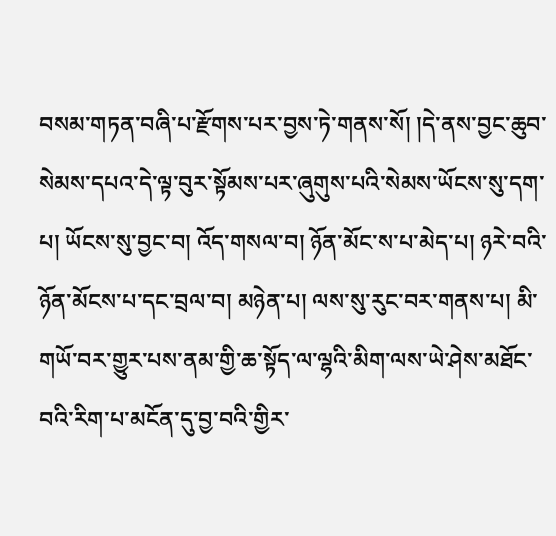བསམ་གཏན་བཞི་པ་རྫོགས་པར་བྱས་ཏེ་གནས་སོ། །དེ་ནས་བྱང་ཆུབ་སེམས་དཔའ་དེ་ལྟ་བུར་སྟོམས་པར་ཞུགུས་པའི་སེམས་ཡོངས་སུ་དག་པ། ཡོངས་སུ་བྱང་བ། འོད་གསལ་བ། ཉོན་མོང་ས་པ་མེད་པ། ཉརེ་བའི་ཉོན་མོངས་པ་དང་བྲལ་བ། མཉེན་པ། ལས་སུ་རུང་བར་གནས་པ། མི་གཡོ་བར་གྱུར་པས་ནམ་གྱི་ཆ་སྟོད་ལ་ལྷའི་མིག་ལས་ཡེ་ཤེས་མཐོང་བའི་རིག་པ་མངོན་དུ་བྱ་བའི་གྱིར་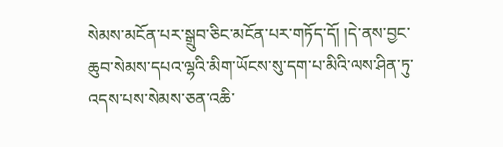སེམས་མངོན་པར་སྒྲུབ་ཅིང་མངོན་པར་གཏོད་དོ། །དེ་ནས་བྱང་ཆུབ་སེམས་དཔའ་ལྷའི་མིག་ཡོངས་སུ་དག་པ་མིའི་ལས་ཤིན་ཏུ་འདས་པས་སེམས་ཅན་འཆི་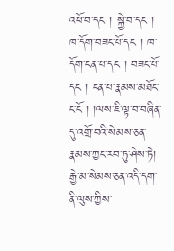འཕོ་བ་དང ། སྐྱེ་བ་དང ། ཁ་དོག་བཟང་པོ་དང ། ཁ་དོག་ངན་པ་དང ། བཟང་པོ་དང ། ངན་པ་རྣམས་མཐོང་ང་ངོ ། །ལས་ཇི་ལྟ་བ་བཞིན་དུ་འགྲོ་བའི་སེམས་ཅན་རྣམས་ཀྱང་རབ་ཏུ་ཤེས་ཏེ། རྒྱེ་མ་སེམས་ཅན་འདི་དག་ནི་ལུས་ཀྱིས་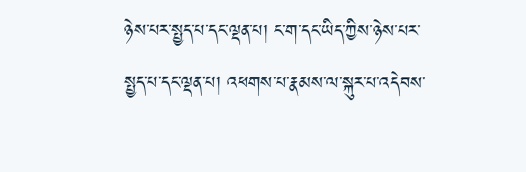ཉེས་པར་སྤྱད་པ་དང་ལྡན་པ། ང་ག་དང་ཡིད་ཀྱིས་ཉེས་པར་སྤྱད་པ་དང་ལྡན་པ། འཕགས་པ་རྣམས་ལ་སྐུར་པ་འདེབས་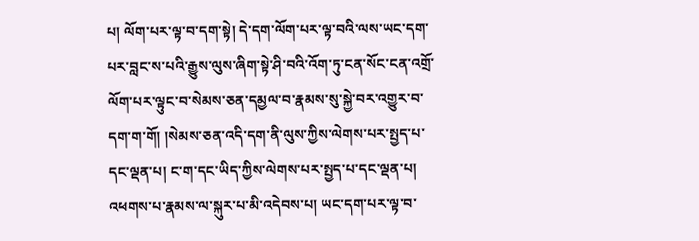པ། ལོག་པར་ལྟ་བ་དག་སྟེ། དེ་དག་ལོག་པར་ལྟ་བའི་ལས་ཡང་དག་པར་བླང་ས་པའི་རྒྱུས་ལུས་ཞིག་སྟེ་ཤི་བའི་འོག་ཏུ་ངན་སོང་ངན་འགྲོ་ལོག་པར་ལྟུང་བ་སེམས་ཅན་དམྱལ་བ་རྣམས་སུ་སྐྱེ་བར་འགྱུར་བ་དག་ག་གོ། །སེམས་ཅན་འདི་དག་ནི་ལུས་ཀྱིས་ལེགས་པར་སྤྱད་པ་དང་ལྡན་པ། ང་ག་དང་ཡིད་ཀྱིས་ལེགས་པར་སྤྱད་པ་དང་ལྡན་པ། འཕགས་པ་རྣམས་ལ་སྐུར་པ་མི་འདེབས་པ། ཡང་དག་པར་ལྟ་བ་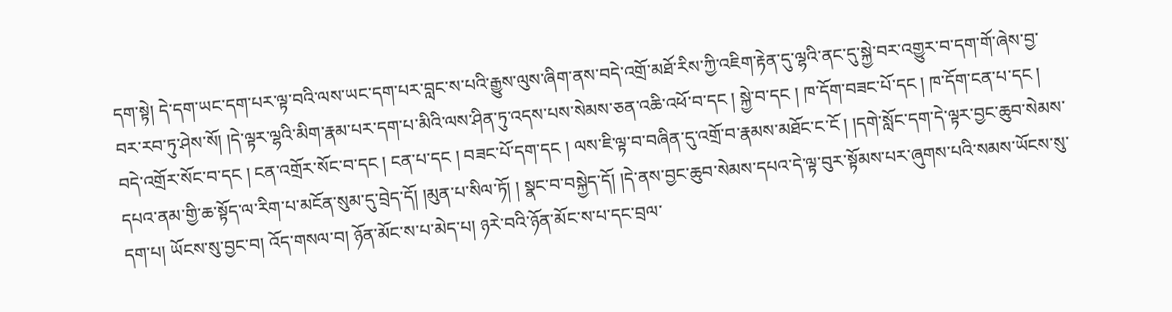དག་སྟེ། དེ་དག་ཡང་དག་པར་ལྟ་བའི་ལས་ཡང་དག་པར་བླང་ས་པའི་རྒྱུས་ལུས་ཞིག་ནས་བདེ་འགྲོ་མཐོ་རིས་ཀྱི་འཇིག་རྟེན་དུ་ལྷའི་ནང་དུ་སྐྱེ་བར་འགྱུར་བ་དག་གོ་ཞེས་བྱ་བར་རབ་ཏུ་ཤེས་སོ། །དེ་ལྟར་ལྷའི་མིག་རྣམ་པར་དག་པ་མིའི་ལས་ཤིན་ཏུ་འདས་པས་སེམས་ཅན་འཆི་འཕོ་བ་དང ། སྐྱེ་བ་དང ། ཁ་དོག་བཟང་པོ་དང ། ཁ་དོག་ངན་པ་དང ། བདེ་འགྲོར་སོང་བ་དང ། ངན་འགྲོར་སོང་བ་དང ། ངན་པ་དང ། བཟང་པོ་དག་དང ། ལས་ཇི་ལྟ་བ་བཞིན་དུ་འགྲོ་བ་རྣམས་མཐོང་ང་ངོ ། །དགེ་སློང་དག་དེ་ལྟར་བྱང་ཆུབ་སེམས་དཔའ་ནམ་གྱི་ཆ་སྟོད་ལ་རིག་པ་མངོན་སུམ་དུ་བྲེད་དོ། །མུན་པ་སིལ་ཏོ། ། སྣང་བ་བསྐྱེད་དོ། །དེ་ནས་བྱང་ཆུབ་སེམས་དཔའ་དེ་ལྟ་བུར་སྟོམས་པར་ཞུགས་པའི་སམས་ཡོངས་སུ་དག་པ། ཡོངས་སུ་བྱང་བ། འོད་གསལ་བ། ཉོན་མོང་ས་པ་མེད་པ། ཉརེ་བའི་ཉོན་མོང་ས་པ་དང་བྲལ་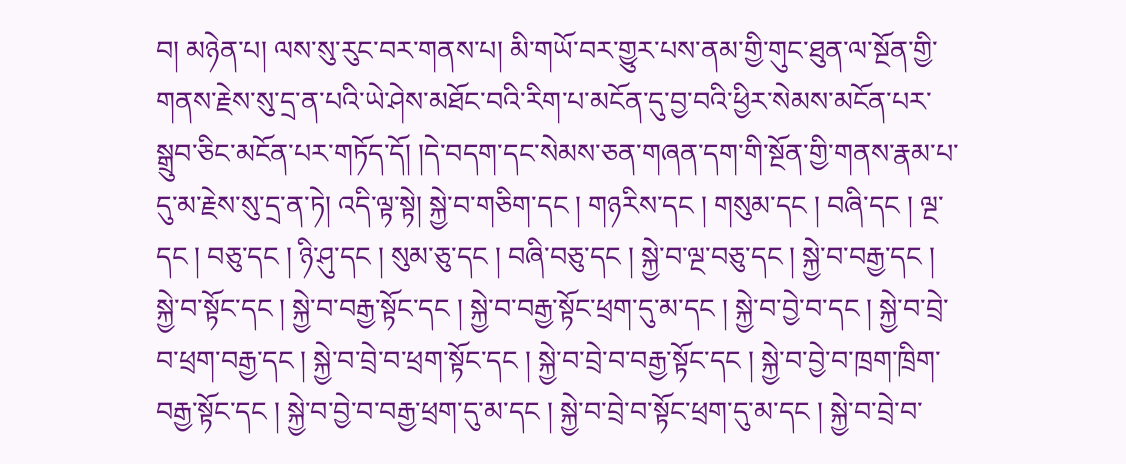བ། མཉེན་པ། ལས་སུ་རུང་བར་གནས་པ། མི་གཡོ་བར་གྱུར་པས་ནམ་གྱི་གུང་ཐུན་ལ་སྔོན་གྱི་གནས་རྗེས་སུ་དྲ་ན་པའི་ཡེ་ཤེས་མཐོང་བའི་རིག་པ་མངོན་དུ་བྱ་བའི་ཕྱིར་སེམས་མངོན་པར་སྒྲུབ་ཅིང་མངོན་པར་གཏོད་དོ། །དེ་བདག་དང་སེམས་ཅན་གཞན་དག་གི་སྔོན་གྱི་གནས་རྣམ་པ་དུ་མ་རྗེས་སུ་དྲ་ན་ཏེ། འདི་ལྟ་སྟེ། སྐྱེ་བ་གཅིག་དང ། གཉརིས་དང ། གསུམ་དང ། བཞི་དང ། ལྔ་དང ། བཅུ་དང ། ཉི་ཤུ་དང ། སུམ་ཅུ་དང ། བཞི་བཅུ་དང ། སྐྱེ་བ་ལྔ་བཅུ་དང ། སྐྱེ་བ་བརྒྱ་དང ། སྐྱེ་བ་སྟོང་དང ། སྐྱེ་བ་བརྒྱ་སྟོང་དང ། སྐྱེ་བ་བརྒྱ་སྟོང་ཕྲག་དུ་མ་དང ། སྐྱེ་བ་བྱེ་བ་དང ། སྐྱེ་བ་བྲེ་བ་ཕྲག་བརྒྱ་དང ། སྐྱེ་བ་བྲེ་བ་ཕྲག་སྟོང་དང ། སྐྱེ་བ་བྲེ་བ་བརྒྱ་སྟོང་དང ། སྐྱེ་བ་བྱེ་བ་ཁྲག་ཁྲིག་བརྒྱ་སྟོང་དང ། སྐྱེ་བ་བྱེ་བ་བརྒྱ་ཕྲག་དུ་མ་དང ། སྐྱེ་བ་བྲེ་བ་སྟོང་ཕྲག་དུ་མ་དང ། སྐྱེ་བ་བྲེ་བ་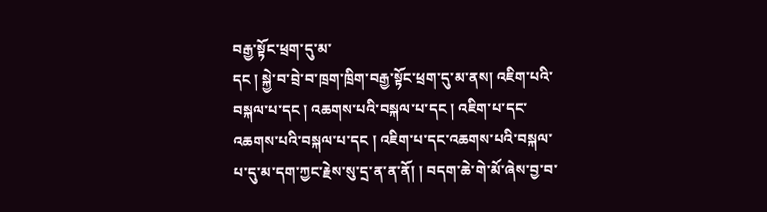བརྒྱ་སྟོང་ཕྲག་དུ་མ་
དང ། སྐྱེ་བ་བྲེ་བ་ཁྲག་ཁྲིག་བརྒྱ་སྟོང་ཕྲག་དུ་མ་ནས། འཇིག་པའི་བསྐལ་པ་དང ། འཆགས་པའི་བསྐལ་པ་དང ། འཇིག་པ་དང་འཆགས་པའི་བསྐལ་པ་དང ། འཇིག་པ་དང་འཆགས་པའི་བསྐལ་པ་དུ་མ་དག་ཀྱང་རྗེས་སུ་དྲ་ན་ན་ནོ། ། བདག་ཆེ་གེ་མོ་ཞེས་བྱ་བ་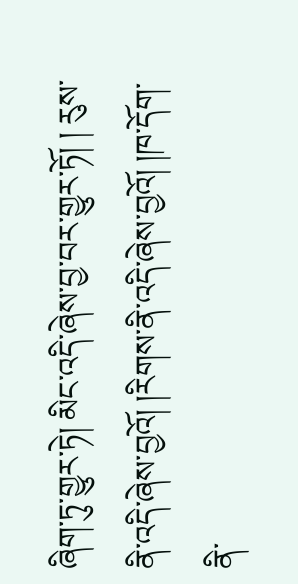ཞིག་ཏུ་གྱུར་ཏེ། མིང་འདི་ཞེས་བྱ་བར་གྱུར་ཏོ། ། རུས་ནི་འདི་ཞེས་བྱའོ། །རིགས་ནི་འདི་ཞེས་བྱའོ། །ཁ་དོག་ནི་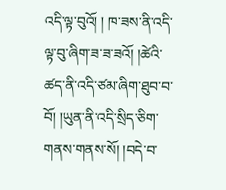འདི་ལྟ་བུའོ། ། ཁ་ཟས་ནི་འདི་ལྟ་བུ་ཞིག་ཟ་ཟ་ཟའོ། །ཚེའི་ཚད་ནི་འདི་ཙམ་ཞིག་ཐུབ་བ་བོ། །ཡུན་ནི་འདི་སྲིད་ཅིག་གནས་གནས་སོ། །བདེ་བ་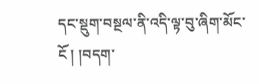དང་སྡུག་བསྔལ་ནི་འདི་ལྟ་བུ་ཞིག་མོང་ངོ ། །བདག་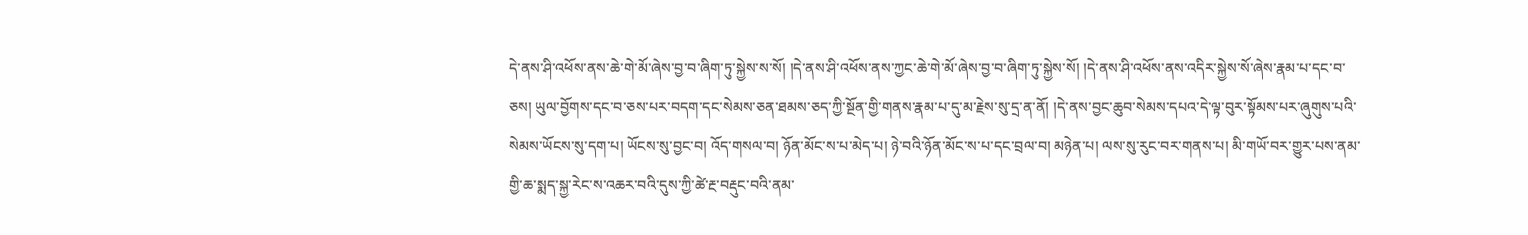དེ་ནས་ཤི་འཕོས་ནས་ཆེ་གེ་མོ་ཞེས་བྱ་བ་ཞིག་ཏུ་སྐྱེས་ས་སོ། །དེ་ནས་ཤི་འཕོས་ནས་ཀྱང་ཆེ་གེ་མོ་ཞེས་བྱ་བ་ཞིག་ཏུ་སྐྱེས་སོ། །དེ་ནས་ཤི་འཕོས་ནས་འདིར་སྐྱེས་སོ་ཞེས་རྣམ་པ་དང་བ་ཅས། ཡུལ་བྱོགས་དང་བ་ཅས་པར་བདག་དང་སེམས་ཅན་ཐམས་ཅད་ཀྱི་སྔོན་གྱི་གནས་རྣམ་པ་དུ་མ་རྗེས་སུ་དྲ་ན་ནོ། །དེ་ནས་བྱང་ཆུབ་སེམས་དཔའ་དེ་ལྟ་བུར་སྟོམས་པར་ཞུགུས་པའི་སེམས་ཡོངས་སུ་དག་པ། ཡོངས་སུ་བྱང་བ། འོད་གསལ་བ། ཉོན་མོང་ས་པ་མེད་པ། ཉེ་བའི་ཉོན་མོང་ས་པ་དང་བྲལ་བ། མཉེན་པ། ལས་སུ་རུང་བར་གནས་པ། མི་གཡོ་བར་གྱུར་པས་ནམ་གྱི་ཆ་སྨད་སྐྱ་རེང་ས་འཆར་བའི་དུས་ཀྱི་ཚེ་རྔ་བརྡུང་བའི་ནམ་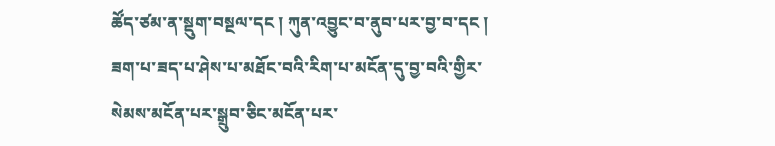ཚོད་ཙམ་ན་སྡུག་བསྔལ་དང ། ཀུན་འབྱུང་བ་ནུབ་པར་བྱ་བ་དང ། ཟག་པ་ཟད་པ་ཤེས་པ་མཐོང་བའི་རིག་པ་མངོན་དུ་བྱ་བའི་གྱིར་སེམས་མངོན་པར་སྒྲུབ་ཅིང་མངོན་པར་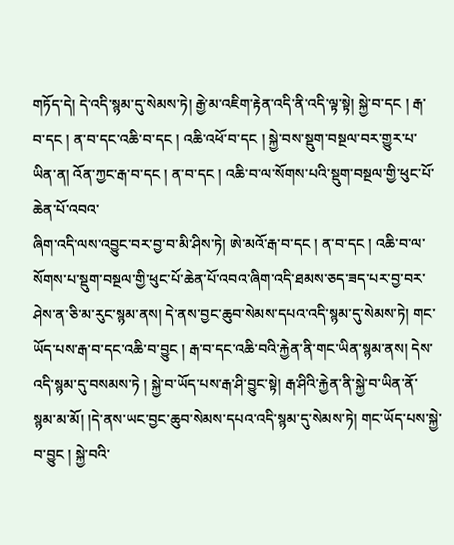གཏོད་དེ། དེ་འདི་སྙམ་དུ་སེམས་ཏེ། རྒྱེ་མ་འཇིག་རྟེན་འདི་ནི་འདི་ལྟ་སྟེ། སྐྱེ་བ་དང ། རྒ་བ་དང ། ན་བ་དང་འཆི་བ་དང ། འཆི་འཕོ་བ་དང ། སྐྱེ་བས་སྡུག་བསྔལ་བར་གྱུར་པ་ཡིན་ན། འོན་ཀྱང་རྒ་བ་དང ། ན་བ་དང ། འཆི་བ་ལ་སོགས་པའི་སྡུག་བསྔལ་གྱི་ཕུང་པོ་ཆེན་པོ་འབའ་
ཞིག་འདི་ལས་འབྱུང་བར་བྱ་བ་མི་ཤིས་ཏེ། ཨེ་མའོ་རྒ་བ་དང ། ན་བ་དང ། འཆི་བ་ལ་སོགས་པ་སྡུག་བསྔལ་གྱི་ཕུང་པོ་ཆེན་པོ་འབའ་ཞིག་འདི་ཐམས་ཅད་ཟད་པར་བྱ་བར་ཤེས་ན་ཅི་མ་རུང་སྙམ་ནས། དེ་ནས་བྱང་ཆུབ་སེམས་དཔའ་འདི་སྙམ་དུ་སེམས་ཏེ། གང་ཡོད་པས་རྒ་བ་དང་འཆི་བ་བྱུང ། རྒ་བ་དང་འཆི་བའི་རྐྱེན་ནི་གང་ཡིན་སྙམ་ནས། དེས་འདི་སྙམ་དུ་བསམས་ཏེ ། སྐྱེ་བ་ཡོད་པས་རྒ་ཤི་བྱུང་སྟེ། རྒ་ཤིའི་རྐྱེན་ནི་སྐྱེ་བ་ཡིན་ནོ་སྙམ་མ་མོ། །དེ་ནས་ཡང་བྱང་ཆུབ་སེམས་དཔའ་འདི་སྙམ་དུ་སེམས་ཏེ། གང་ཡོད་པས་སྐྱེ་བ་བྱུང ། སྐྱེ་བའི་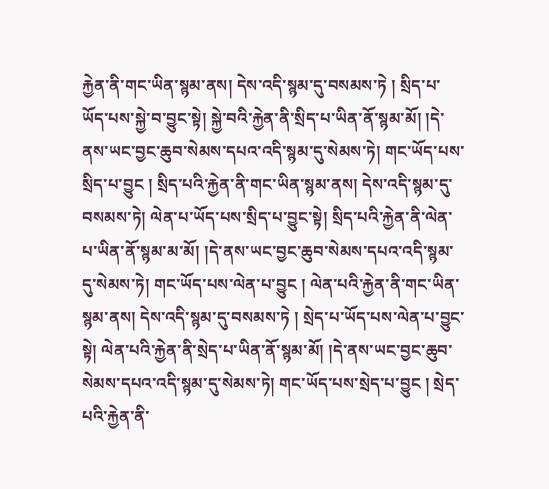རྐྱེན་ནི་གང་ཡིན་སྙམ་ནས། དེས་འདི་སྙམ་དུ་བསམས་ཏེ ། སྲིད་པ་ཡོད་པས་སྐྱེ་བ་བྱུང་སྟེ། སྐྱེ་བའི་རྐྱེན་ནི་སྲིད་པ་ཡིན་ནོ་སྙམ་མོ། །དེ་ནས་ཡང་བྱང་ཆུབ་སེམས་དཔའ་འདི་སྙམ་དུ་སེམས་ཏེ། གང་ཡོད་པས་སྲིད་པ་བྱུང ། སྲིད་པའི་རྐྱེན་ནི་གང་ཡིན་སྙམ་ནས། དེས་འདི་སྙམ་དུ་བསམས་ཏེ། ལེན་པ་ཡོད་པས་སྲིད་པ་བྱུང་སྟེ། སྲིད་པའི་རྐྱེན་ནི་ལེན་པ་ཡིན་ནོ་སྙམ་མ་མོ། །དེ་ནས་ཡང་བྱང་ཆུབ་སེམས་དཔའ་འདི་སྙམ་དུ་སེམས་ཏེ། གང་ཡོད་པས་ལེན་པ་བྱུང ། ལེན་པའི་རྐྱེན་ནི་གང་ཡིན་སྙམ་ནས། དེས་འདི་སྙམ་དུ་བསམས་ཏེ ། སྲེད་པ་ཡོད་པས་ལེན་པ་བྱུང་སྟེ། ལེན་པའི་རྐྱེན་ནི་སྲེད་པ་ཡིན་ནོ་སྙམ་མོ། །དེ་ནས་ཡང་བྱང་ཆུབ་སེམས་དཔའ་འདི་སྙམ་དུ་སེམས་ཏེ། གང་ཡོད་པས་སྲེད་པ་བྱུང ། སྲེད་པའི་རྐྱེན་ནི་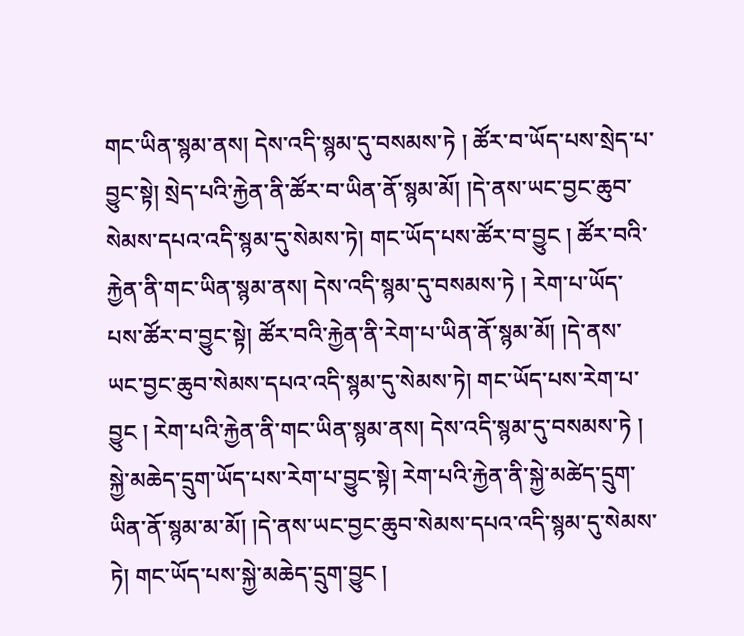གང་ཡིན་སྙམ་ནས། དེས་འདི་སྙམ་དུ་བསམས་ཏེ ། ཚོར་བ་ཡོད་པས་སྲེད་པ་བྱུང་སྟེ། སྲེད་པའི་རྐྱེན་ནི་ཚོར་བ་ཡིན་ནོ་སྙམ་མོ། །དེ་ནས་ཡང་བྱང་ཆུབ་སེམས་དཔའ་འདི་སྙམ་དུ་སེམས་ཏེ། གང་ཡོད་པས་ཚོར་བ་བྱུང ། ཚོར་བའི་རྐྱེན་ནི་གང་ཡིན་སྙམ་ནས། དེས་འདི་སྙམ་དུ་བསམས་ཏེ ། རེག་པ་ཡོད་པས་ཚོར་བ་བྱུང་སྟེ། ཚོར་བའི་རྐྱེན་ནི་རེག་པ་ཡིན་ནོ་སྙམ་མོ། །དེ་ནས་
ཡང་བྱང་ཆུབ་སེམས་དཔའ་འདི་སྙམ་དུ་སེམས་ཏེ། གང་ཡོད་པས་རེག་པ་བྱུང ། རེག་པའི་རྐྱེན་ནི་གང་ཡིན་སྙམ་ནས། དེས་འདི་སྙམ་དུ་བསམས་ཏེ ། སྐྱེ་མཆེད་དྲུག་ཡོད་པས་རེག་པ་བྱུང་སྟེ། རེག་པའི་རྐྱེན་ནི་སྐྱེ་མཚེད་དྲུག་ཡིན་ནོ་སྙམ་མ་མོ། །དེ་ནས་ཡང་བྱང་ཆུབ་སེམས་དཔའ་འདི་སྙམ་དུ་སེམས་ཏེ། གང་ཡོད་པས་སྐྱེ་མཆེད་དྲུག་བྱུང །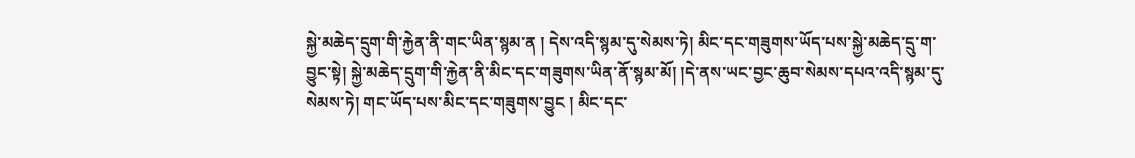སྐྱེ་མཆེད་དྲུག་གི་རྐྱེན་ནི་གང་ཡིན་སྙམ་ན ། དེས་འདི་སྙམ་དུ་སེམས་ཏེ། མིང་དང་གཟུགས་ཡོད་པས་སྐྱེ་མཆེད་དྲུ་ག་བྱུང་སྟེ། སྐྱེ་མཆེད་དྲུག་གི་རྐྱེན་ནི་མིང་དང་གཟུགས་ཡིན་ནོ་སྙམ་མོ། །དེ་ནས་ཡང་བྱང་ཆུབ་སེམས་དཔའ་འདི་སྙམ་དུ་སེམས་ཏེ། གང་ཡོད་པས་མིང་དང་གཟུགས་བྱུང ། མིང་དང་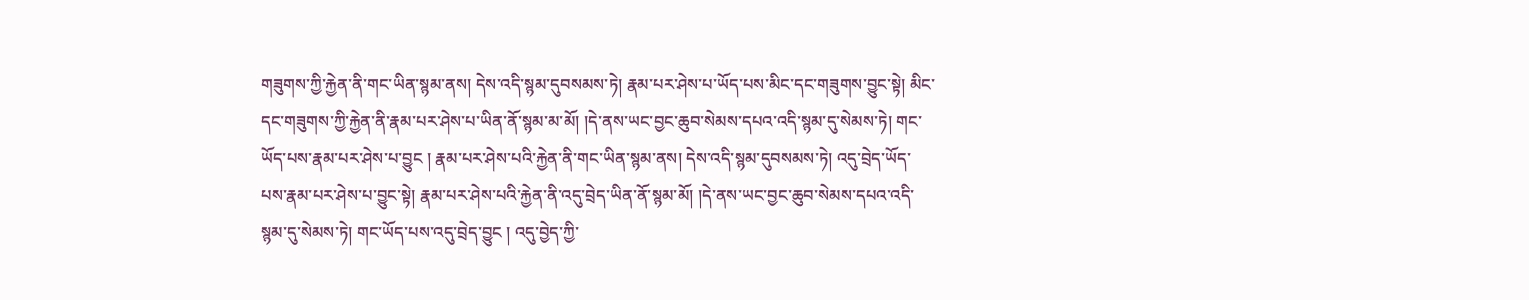གཟུགས་ཀྱི་རྐྱེན་ནི་གང་ཡིན་སྙམ་ནས། དེས་འདི་སྙམ་དུབསམས་ཏེ། རྣམ་པར་ཤེས་པ་ཡོད་པས་མིང་དང་གཟུགས་བྱུང་སྟེ། མིང་དང་གཟུགས་ཀྱི་རྐྱེན་ནི་རྣམ་པར་ཤེས་པ་ཡིན་ནོ་སྙམ་མ་མོ། །དེ་ནས་ཡང་བྱང་ཆུབ་སེམས་དཔའ་འདི་སྙམ་དུ་སེམས་ཏེ། གང་ཡོད་པས་རྣམ་པར་ཤེས་པ་བྱུང ། རྣམ་པར་ཤེས་པའི་རྐྱེན་ནི་གང་ཡིན་སྙམ་ནས། དེས་འདི་སྙམ་དུབསམས་ཏེ། འདུ་བྲེད་ཡོད་པས་རྣམ་པར་ཤེས་པ་བྱུང་སྟེ། རྣམ་པར་ཤེས་པའི་རྐྱེན་ནི་འདུ་བྲེད་ཡིན་ནོ་སྙམ་མོ། །དེ་ནས་ཡང་བྱང་ཆུབ་སེམས་དཔའ་འདི་སྙམ་དུ་སེམས་ཏེ། གང་ཡོད་པས་འདུ་བྲེད་བྱུང ། འདུ་བྱེད་ཀྱི་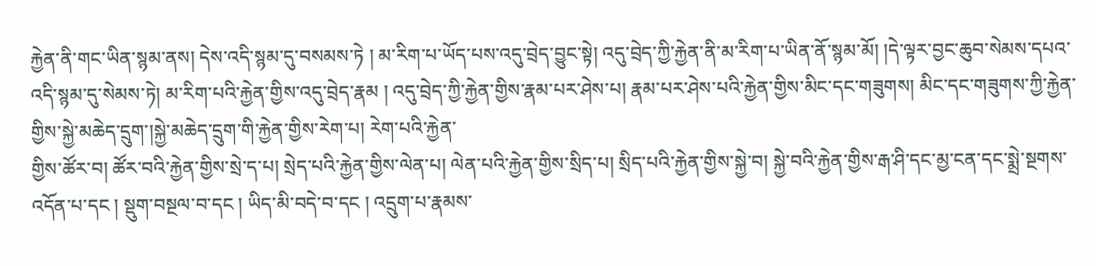རྐྱེན་ནི་གང་ཡིན་སྙམ་ནས། དེས་འདི་སྙམ་དུ་བསམས་ཏེ ། མ་རིག་པ་ཡོད་པས་འདུ་བྲེད་བྱུང་སྟེ། འདུ་བྲེད་ཀྱི་རྐྱེན་ནི་མ་རིག་པ་ཡིན་ནོ་སྙམ་མོ། །དེ་ལྟར་བྱང་ཆུབ་སེམས་དཔའ་འདི་སྙམ་དུ་སེམས་ཏེ། མ་རིག་པའི་རྐྱེན་གྱིས་འདུ་བྲེད་རྣམ ། འདུ་བྲེད་ཀྱི་རྐྱེན་གྱིས་རྣམ་པར་ཤེས་པ། རྣམ་པར་ཤེས་པའི་རྐྱེན་གྱིས་མིང་དང་གཟུགས། མིང་དང་གཟུགས་ཀྱི་རྐྱེན་གྱིས་སྐྱེ་མཆེད་དྲུག་།སྐྱེ་མཆེད་དྲུག་གི་རྐྱེན་གྱིས་རེག་པ། རེག་པའི་རྐྱེན་
གྱིས་ཚོར་བ། ཚོར་བའི་རྐྱེན་གྱིས་སྲེ་ད་པ། སྲེད་པའི་རྐྱེན་གྱིས་ལེན་པ། ལེན་པའི་རྐྱེན་གྱིས་སྲིད་པ། སྲིད་པའི་རྐྱེན་གྱིས་སྐྱེ་བ། སྐྱེ་བའི་རྐྱེན་གྱིས་རྒ་ཤི་དང་མྱ་ངན་དང་སྨྲེ་སྔགས་འདོན་པ་དང ། སྡུག་བསྔལ་བ་དང ། ཡིད་མི་བདེ་བ་དང ། འདྲུག་པ་རྣམས་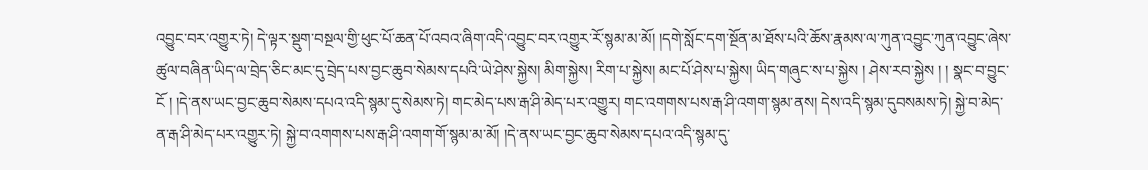འབྱུང་བར་འགྱུར་ཏེ། དེ་ལྟར་སྡུག་བསྔལ་གྱི་ཕུང་པོ་ཆན་པོ་འབའ་ཞིག་འདི་འབྱུང་བར་འགྱུར་རོ་སྙམ་མ་མོ། །དགེ་སློང་དག་སྔོན་མ་ཐོས་པའི་ཆོས་རྣམས་ལ་ཀུན་འབྱུང་ཀུན་འབྱུང་ཞེས་ཚུལ་བཞིན་ཡིད་ལ་བྲེད་ཅིང་མང་དུ་བྲེད་པས་བྱང་ཆུབ་སེམས་དཔའི་ཡེ་ཤེས་སྐྱེས། མིག་སྐྱེས། རིག་པ་སྐྱེས། མང་པོ་ཤེས་པ་སྐྱེས། ཡིད་གཞུང་ས་པ་སྐྱེས ། ཤེས་རབ་སྐྱེས ། ། སྣང་བ་བྱུང་ངོ ། །དེ་ནས་ཡང་བྱང་ཆུབ་སེམས་དཔའ་འདི་སྙམ་དུ་སེམས་ཏེ། གང་མེད་པས་རྒ་ཤི་མེད་པར་འགྱུར། གང་འགགས་པས་རྒ་ཤི་འགག་སྙམ་ནས། དེས་འདི་སྙམ་དུབསམས་ཏེ། སྐྱེ་བ་མེད་ན་རྒ་ཤི་མེད་པར་འགྱུར་ཏེ། སྐྱེ་བ་འགགས་པས་རྒ་ཤི་འགག་གོ་སྙམ་མ་མོ། །དེ་ནས་ཡང་བྱང་ཆུབ་སེམས་དཔའ་འདི་སྙམ་དུ་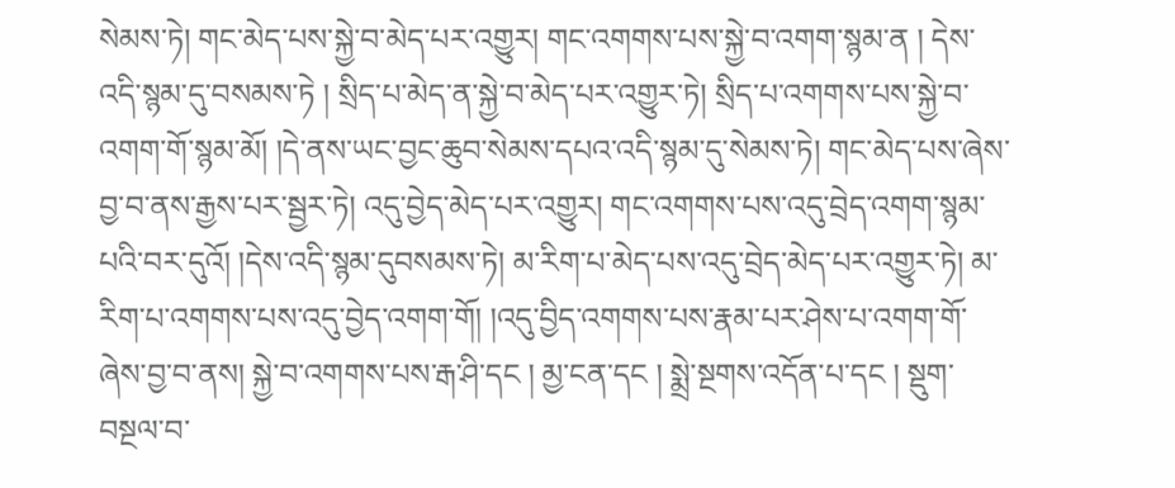སེམས་ཏེ། གང་མེད་པས་སྐྱེ་བ་མེད་པར་འགྱུར། གང་འགགས་པས་སྐྱེ་བ་འགག་སྙམ་ན ། དེས་འདི་སྙམ་དུ་བསམས་ཏེ ། སྲིད་པ་མེད་ན་སྐྱེ་བ་མེད་པར་འགྱུར་ཏེ། སྲིད་པ་འགགས་པས་སྐྱེ་བ་འགག་གོ་སྙམ་མོ། །དེ་ནས་ཡང་བྱང་ཆུབ་སེམས་དཔའ་འདི་སྙམ་དུ་སེམས་ཏེ། གང་མེད་པས་ཞེས་བྱ་བ་ནས་རྒྱས་པར་སྦྱར་ཏེ། འདུ་བྱེད་མེད་པར་འགྱུར། གང་འགགས་པས་འདུ་བྲེད་འགག་སྙམ་པའི་བར་དུའོ། །དེས་འདི་སྙམ་དུབསམས་ཏེ། མ་རིག་པ་མེད་པས་འདུ་བྲེད་མེད་པར་འགྱུར་ཏེ། མ་རིག་པ་འགགས་པས་འདུ་བྱེད་འགག་གོ། །འདུ་བྱིད་འགགས་པས་རྣམ་པར་ཤེས་པ་འགག་གོ་ཞེས་བྱ་བ་ནས། སྐྱེ་བ་འགགས་པས་རྒ་ཤི་དང ། མྱ་ངན་དང ། སྨྲེ་སྔགས་འདོན་པ་དང ། སྡུག་
བསྔལ་བ་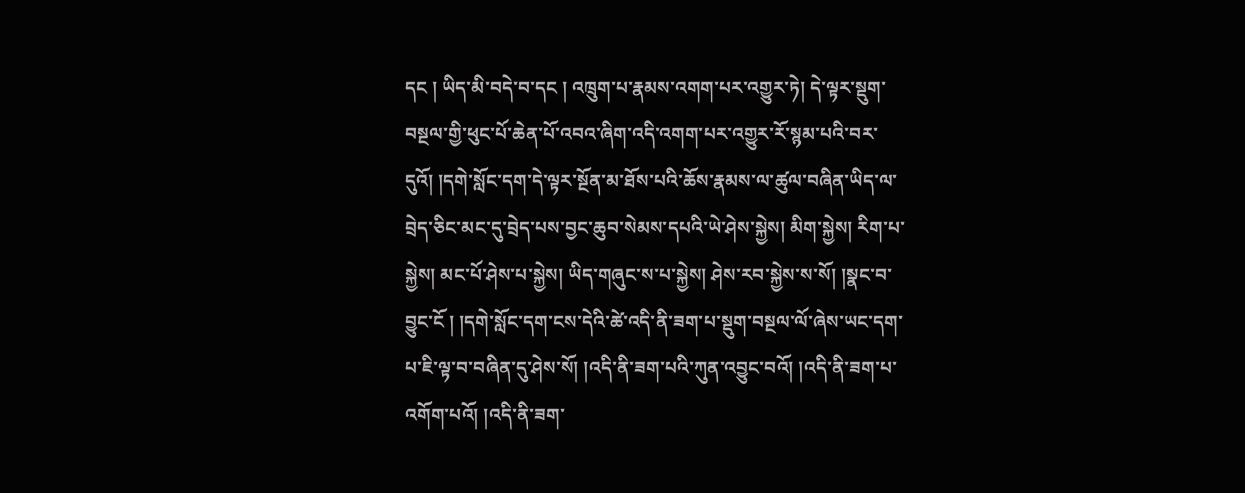དང ། ཡིད་མི་བདེ་བ་དང ། འཁྲུག་པ་རྣམས་འགག་པར་འགྱུར་ཏེ། དེ་ལྟར་སྡུག་བསྔལ་གྱི་ཕུང་པོ་ཆེན་པོ་འབའ་ཞིག་འདི་འགག་པར་འགྱུར་རོ་སྙམ་པའི་བར་དུའོ། །དགེ་སློང་དག་དེ་ལྟར་སྔོན་མ་ཐོས་པའི་ཆོས་རྣམས་ལ་ཚུལ་བཞིན་ཡིད་ལ་བྲེད་ཅིང་མང་དུ་བྲེད་པས་བྱང་ཆུབ་སེམས་དཔའི་ཡེ་ཤེས་སྐྱེས། མིག་སྐྱེས། རིག་པ་སྐྱེས། མང་པོ་ཤེས་པ་སྐྱེས། ཡིད་གཞུང་ས་པ་སྐྱེས། ཤེས་རབ་སྐྱེས་ས་སོ། །སྣང་བ་བྱུང་ངོ ། །དགེ་སློང་དག་ངས་དེའི་ཚེ་འདི་ནི་ཟག་པ་སྡུག་བསྔལ་ལོ་ཞེས་ཡང་དག་པ་ཇི་ལྟ་བ་བཞིན་དུ་ཤེས་སོ། །འདི་ནི་ཟག་པའི་ཀུན་འབྱུང་བའོ། །འདི་ནི་ཟག་པ་འགོག་པའོ། །འདི་ནི་ཟག་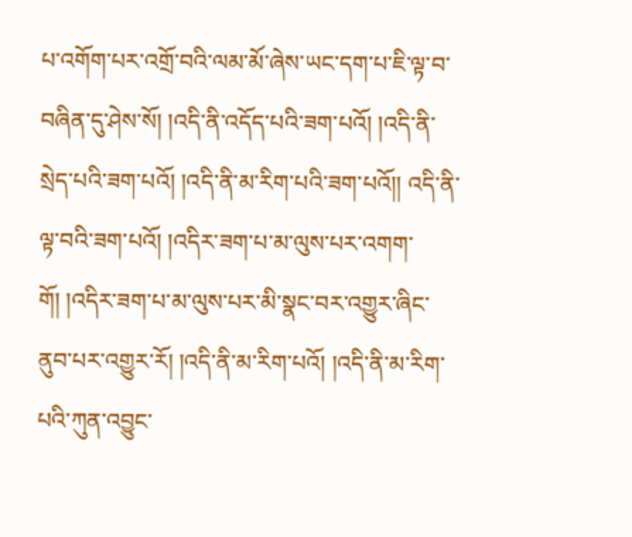པ་འགོག་པར་འགྲོ་བའི་ལམ་མོ་ཞེས་ཡང་དག་པ་ཇི་ལྟ་བ་བཞིན་དུ་ཤེས་སོ། །འདི་ནི་འདོད་པའི་ཟག་པའོ། །འདི་ནི་སྲེད་པའི་ཟག་པའོ། །འདི་ནི་མ་རིག་པའི་ཟག་པའོ།། འདི་ནི་ལྟ་བའི་ཟག་པའོ། །འདིར་ཟག་པ་མ་ལུས་པར་འགག་གོ། །འདིར་ཟག་པ་མ་ལུས་པར་མི་སྣང་བར་འགྱུར་ཞིང་ནུབ་པར་འགྱུར་རོ། །འདི་ནི་མ་རིག་པའོ། །འདི་ནི་མ་རིག་པའི་ཀུན་འབྱུང་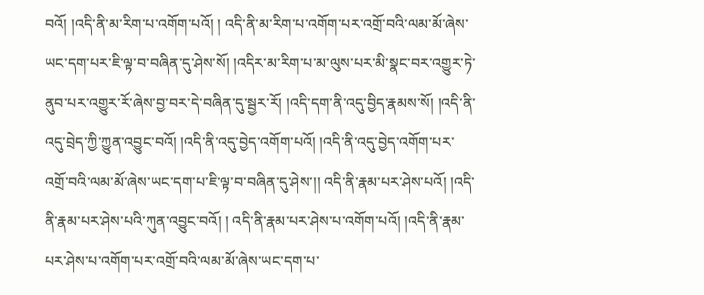བའོ། །འདི་ནི་མ་རིག་པ་འགོག་པའོ། ། འདི་ནི་མ་རིག་པ་འགོག་པར་འགྲོ་བའི་ལམ་མོ་ཞེས་ཡང་དག་པར་ཇི་ལྟ་བ་བཞིན་དུ་ཤེས་སོ། །འདིར་མ་རིག་པ་མ་ལུས་པར་མི་སྣང་བར་འགྱུར་ཏེ་ནུབ་པར་འགྱུར་རོ་ཞེས་བྱ་བར་དེ་བཞིན་དུ་སྦྱར་རོ། །འདི་དག་ནི་འདུ་བྱིད་རྣམས་སོ། །འདི་ནི་འདུ་བྲེད་ཀྱི་ཀྱུན་འབྱུང་བའོ། །འདི་ནི་འདུ་བྱེད་འགོག་པའོ། །འདི་ནི་འདུ་བྱེད་འགོག་པར་འགྲོ་བའི་ལམ་མོ་ཞེས་ཡང་དག་པ་ཇི་ལྟ་བ་བཞིན་དུ་ཤེས་།། འདི་ནི་རྣམ་པར་ཤེས་པའོ། །འདི་ནི་རྣམ་པར་ཤེས་པའི་ཀུན་འབྱུང་བའོ། ། འདི་ནི་རྣམ་པར་ཤེས་པ་འགོག་པའོ། །འདི་ནི་རྣམ་པར་ཤེས་པ་འགོག་པར་འགྲོ་བའི་ལམ་མོ་ཞེས་ཡང་དག་པ་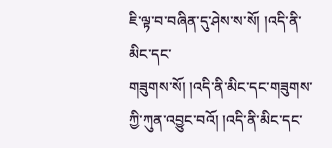ཇི་ལྟ་བ་བཞིན་དུ་ཤེས་ས་སོ། །འདི་ནི་མིང་དང་
གཟུགས་སོ། །འདི་ནི་མིང་དང་གཟུགས་ཀྱི་ཀུན་འབྱུང་བའོ། །འདི་ནི་མིང་དང་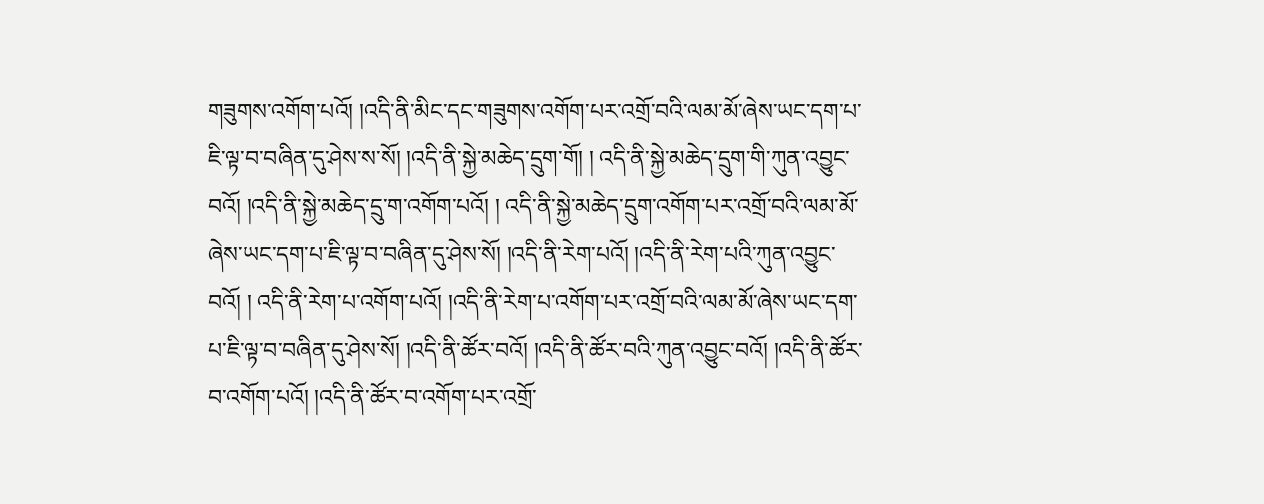གཟུགས་འགོག་པའོ། །འདི་ནི་མིང་དང་གཟུགས་འགོག་པར་འགྲོ་བའི་ལམ་མོ་ཞེས་ཡང་དག་པ་ཇི་ལྟ་བ་བཞིན་དུ་ཤེས་ས་སོ། །འདི་ནི་སྐྱེ་མཆེད་དྲུག་གོ། ། འདི་ནི་སྐྱེ་མཆེད་དྲུག་གི་ཀུན་འབྱུང་བའོ། །འདི་ནི་སྐྱེ་མཆེད་དྲུ་ག་འགོག་པའོ། ། འདི་ནི་སྐྱེ་མཆེད་དྲུག་འགོག་པར་འགྲོ་བའི་ལམ་མོ་ཞེས་ཡང་དག་པ་ཇི་ལྟ་བ་བཞིན་དུ་ཤེས་སོ། །འདི་ནི་རེག་པའོ། །འདི་ནི་རེག་པའི་ཀུན་འབྱུང་བའོ། ། འདི་ནི་རེག་པ་འགོག་པའོ། །འདི་ནི་རེག་པ་འགོག་པར་འགྲོ་བའི་ལམ་མོ་ཞེས་ཡང་དག་པ་ཇི་ལྟ་བ་བཞིན་དུ་ཤེས་སོ། །འདི་ནི་ཚོར་བའོ། །འདི་ནི་ཚོར་བའི་ཀུན་འབྱུང་བའོ། །འདི་ནི་ཚོར་བ་འགོག་པའོ། །འདི་ནི་ཚོར་བ་འགོག་པར་འགྲོ་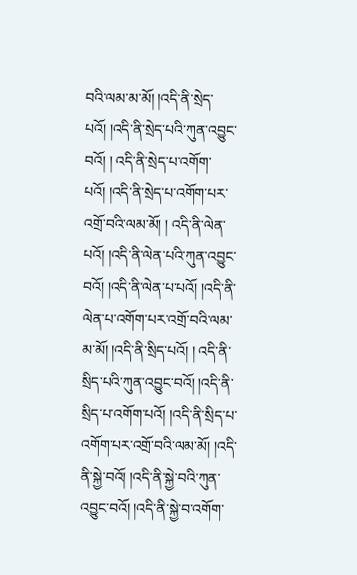བའི་ལམ་མ་མོ། །འདི་ནི་སྲེད་པའོ། །འདི་ནི་སྲེད་པའི་ཀུན་འབྱུང་བའོ། ། འདི་ནི་སྲེད་པ་འགོག་པའོ། །འདི་ནི་སྲེད་པ་འགོག་པར་འགྲོ་བའི་ལམ་མོ། ། འདི་ནི་ལེན་པའོ། །འདི་ནི་ལེན་པའི་ཀུན་འབྱུང་བའོ། །འདི་ནི་ལེན་པ་པའོ། །འདི་ནི་ལེན་པ་འགོག་པར་འགྲོ་བའི་ལམ་མ་མོ། །འདི་ནི་སྲིད་པའོ། ། འདི་ནི་སྲིད་པའི་ཀུན་འབྱུང་བའོ། །འདི་ནི་སྲིད་པ་འགོག་པའོ། །འདི་ནི་སྲིད་པ་འགོག་པར་འགྲོ་བའི་ལམ་མོ། །འདི་ནི་སྐྱེ་བའོ། །འདི་ནི་སྐྱེ་བའི་ཀུན་འབྱུང་བའོ། །འདི་ནི་སྐྱེ་བ་འགོག་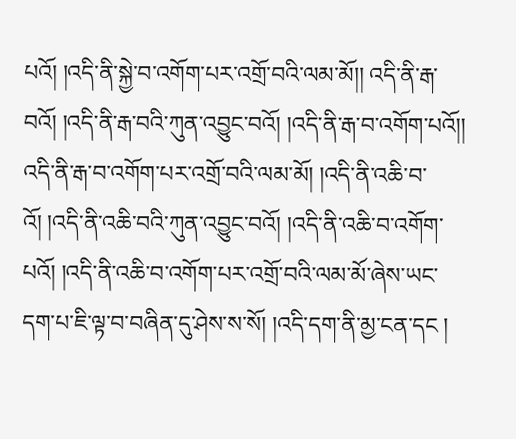པའོ། །འདི་ནི་སྐྱེ་བ་འགོག་པར་འགྲོ་བའི་ལམ་མོ།། འདི་ནི་རྒ་བའོ། །འདི་ནི་རྒ་བའི་ཀུན་འབྱུང་བའོ། །འདི་ནི་རྒ་བ་འགོག་པའོ།། འདི་ནི་རྒ་བ་འགོག་པར་འགྲོ་བའི་ལམ་མོ། །འདི་ནི་འཆི་བ་འོ། །འདི་ནི་འཆི་བའི་ཀུན་འབྱུང་བའོ། །འདི་ནི་འཆི་བ་འགོག་པའོ། །འདི་ནི་འཆི་བ་འགོག་པར་འགྲོ་བའི་ལམ་མོ་ཞེས་ཡང་དག་པ་ཇི་ལྟ་བ་བཞིན་དུ་ཤེས་ས་སོ། །འདི་དག་ནི་མྱ་ངན་དང །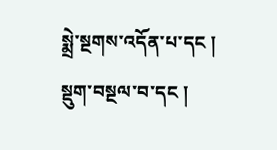སྨྲེ་སྔགས་འདོན་པ་དང ། སྡུག་བསྔལ་བ་དང །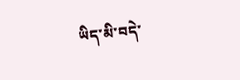ཡིད་མི་བདེ་